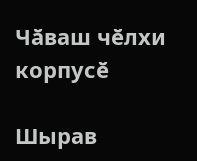Чӑваш чӗлхи корпусӗ

Шырав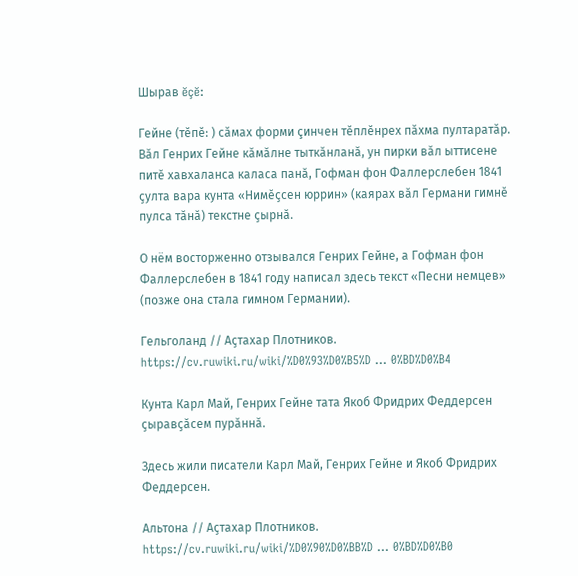Шырав ĕçĕ:

Гейне (тĕпĕ: ) сăмах форми çинчен тĕплĕнрех пăхма пултаратăр.
Вӑл Генрих Гейне кӑмӑлне тыткӑнланӑ, ун пирки вӑл ыттисене питӗ хавхаланса каласа панӑ, Гофман фон Фаллерслебен 1841 ҫулта вара кунта «Нимӗҫсен юррин» (каярах вӑл Германи гимнӗ пулса тӑнӑ) текстне ҫырнӑ.

О нём восторженно отзывался Генрих Гейне, а Гофман фон Фаллерслебен в 1841 году написал здесь текст «Песни немцев» (позже она стала гимном Германии).

Гельголанд // Аҫтахар Плотников. https://cv.ruwiki.ru/wiki/%D0%93%D0%B5%D ... 0%BD%D0%B4

Кунта Карл Май, Генрих Гейне тата Якоб Фридрих Феддерсен ҫыравҫӑсем пурӑннӑ.

Здесь жили писатели Карл Май, Генрих Гейне и Якоб Фридрих Феддерсен.

Альтона // Аҫтахар Плотников. https://cv.ruwiki.ru/wiki/%D0%90%D0%BB%D ... 0%BD%D0%B0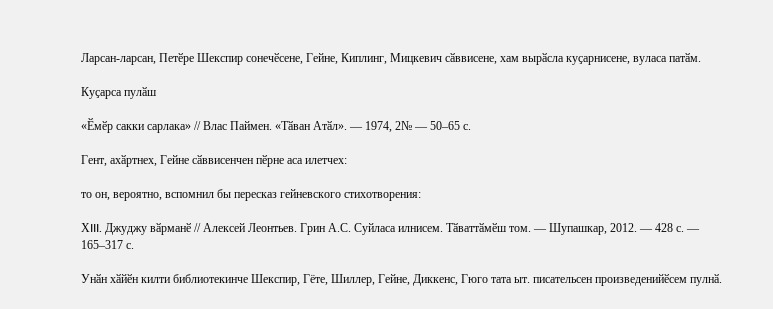Ларсан-ларсан, Петӗре Шекспир сонечӗсене, Гейне, Киплинг, Мицкевич сӑввисене, хам вырӑсла куҫарнисене, вуласа патӑм.

Куҫарса пулӑш

«Ӗмӗр сакки сарлака» // Влас Паймен. «Тӑван Атӑл». — 1974, 2№ — 50–65 с.

Гент, ахӑртнех, Гейне сӑввисенчен пӗрне аса илетчех:

то он, вероятно, вспомнил бы пересказ гейневского стихотворения:

ХIII. Джуджу вӑрманӗ // Алексей Леонтьев. Грин А.С. Суйласа илнисем. Тӑваттӑмӗш том. — Шупашкар, 2012. — 428 с. — 165–317 с.

Унӑн хӑйӗн килти библиотекинче Шекспир, Гёте, Шиллер, Гейне, Диккенс, Гюго тата ыт. писательсен произведенийӗсем пулнӑ.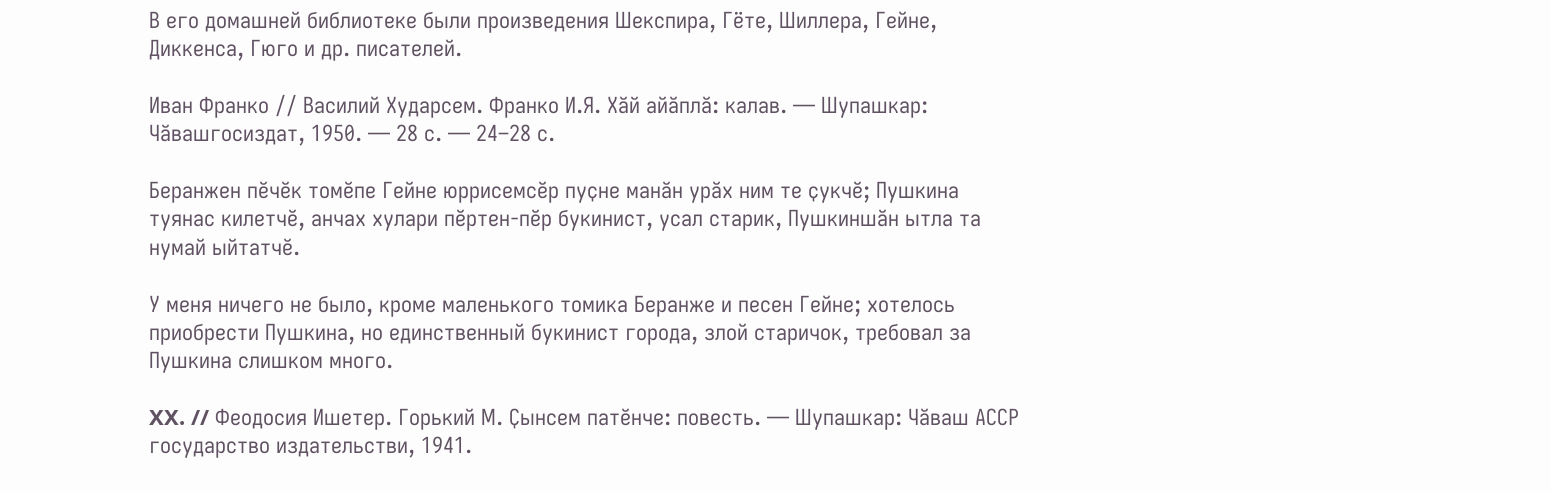В его домашней библиотеке были произведения Шекспира, Гёте, Шиллера, Гейне, Диккенса, Гюго и др. писателей.

Иван Франко // Василий Хударсем. Франко И.Я. Хӑй айӑплӑ: калав. — Шупашкар: Чӑвашгосиздат, 1950. — 28 с. — 24–28 с.

Беранжен пӗчӗк томӗпе Гейне юррисемсӗр пуҫне манӑн урӑх ним те ҫукчӗ; Пушкина туянас килетчӗ, анчах хулари пӗртен-пӗр букинист, усал старик, Пушкиншӑн ытла та нумай ыйтатчӗ.

У меня ничего не было, кроме маленького томика Беранже и песен Гейне; хотелось приобрести Пушкина, но единственный букинист города, злой старичок, требовал за Пушкина слишком много.

XX. // Феодосия Ишетер. Горький М. Ҫынсем патӗнче: повесть. — Шупашкар: Чӑваш АССР государство издательстви, 1941.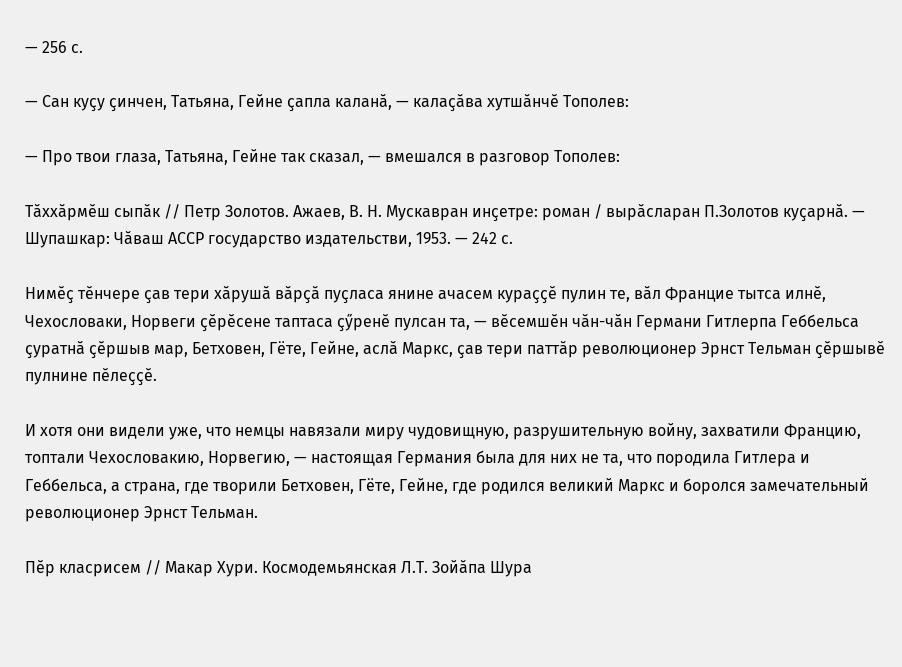— 256 с.

— Сан куҫу ҫинчен, Татьяна, Гейне ҫапла каланӑ, — калаҫӑва хутшӑнчӗ Тополев:

— Про твои глаза, Татьяна, Гейне так сказал, — вмешался в разговор Тополев:

Тӑххӑрмӗш сыпӑк // Петр Золотов. Ажаев, В. Н. Мускавран инҫетре: роман / вырӑсларан П.Золотов куҫарнӑ. — Шупашкар: Чӑваш АССР государство издательстви, 1953. — 242 с.

Нимӗҫ тӗнчере ҫав тери хӑрушӑ вӑрҫӑ пуҫласа янине ачасем кураҫҫӗ пулин те, вӑл Францие тытса илнӗ, Чехословаки, Норвеги ҫӗрӗсене таптаса ҫӳренӗ пулсан та, — вӗсемшӗн чӑн-чӑн Германи Гитлерпа Геббельса ҫуратнӑ ҫӗршыв мар, Бетховен, Гёте, Гейне, аслӑ Маркс, ҫав тери паттӑр революционер Эрнст Тельман ҫӗршывӗ пулнине пӗлеҫҫӗ.

И хотя они видели уже, что немцы навязали миру чудовищную, разрушительную войну, захватили Францию, топтали Чехословакию, Норвегию, — настоящая Германия была для них не та, что породила Гитлера и Геббельса, а страна, где творили Бетховен, Гёте, Гейне, где родился великий Маркс и боролся замечательный революционер Эрнст Тельман.

Пӗр класрисем // Макар Хури. Космодемьянская Л.Т. Зойӑпа Шура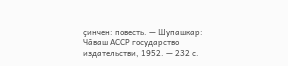ҫинчен: повесть. — Шупашкар: Чӑваш АССР государство издательстви, 1952. — 232 с.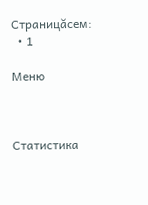Страницăсем:
  • 1

Меню



Статистика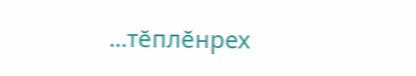...тĕплӗнрех